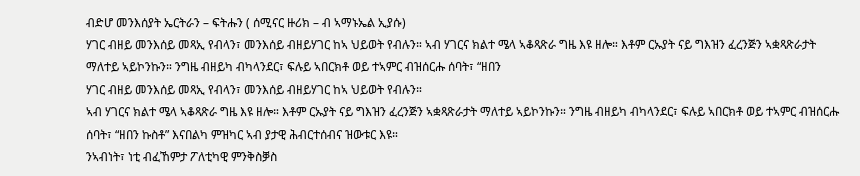ብድሆ መንእሰያት ኤርትራን – ፍትሑን ( ሰሚናር ዙሪክ – ብ ኣማኑኤል ኢያሱ)
ሃገር ብዘይ መንእሰይ መጻኢ የብላን፣ መንእሰይ ብዘይሃገር ከኣ ህይወት የብሉን። ኣብ ሃገርና ክልተ ሜላ ኣቆጻጽራ ግዜ እዩ ዘሎ። እቶም ርኡያት ናይ ግእዝን ፈረንጅን ኣቋጻጽራታት ማለተይ ኣይኮንኩን። ንግዜ ብዘይካ ብካላንደር፣ ፍሉይ ኣበርክቶ ወይ ተኣምር ብዝሰርሑ ሰባት፣ “ዘበን
ሃገር ብዘይ መንእሰይ መጻኢ የብላን፣ መንእሰይ ብዘይሃገር ከኣ ህይወት የብሉን።
ኣብ ሃገርና ክልተ ሜላ ኣቆጻጽራ ግዜ እዩ ዘሎ። እቶም ርኡያት ናይ ግእዝን ፈረንጅን ኣቋጻጽራታት ማለተይ ኣይኮንኩን። ንግዜ ብዘይካ ብካላንደር፣ ፍሉይ ኣበርክቶ ወይ ተኣምር ብዝሰርሑ ሰባት፣ “ዘበን ኩስቶ” እናበልካ ምዝካር ኣብ ያታዊ ሕብርተሰብና ዝውቱር እዩ።
ንኣብነት፣ ነቲ ብፈኸምታ ፖለቲካዊ ምንቅስቓስ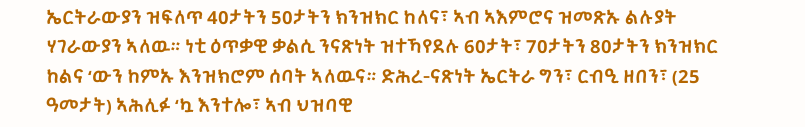ኤርትራውያን ዝፍለጥ 40ታትን 50ታትን ክንዝክር ከለና፣ ኣብ ኣእምሮና ዝመጽኡ ልሉያት ሃገራውያን ኣለዉ። ነቲ ዕጥቃዊ ቃልሲ ንናጽነት ዝተኻየደሉ 60ታት፣ 70ታትን 80ታትን ክንዝክር ከልና ‘ውን ከምኡ እንዝክሮም ሰባት ኣለዉና። ድሕረ-ናጽነት ኤርትራ ግን፣ ርብዒ ዘበን፣ (25 ዓመታት) ኣሕሊፉ ‘ኳ እንተሎ፣ ኣብ ህዝባዊ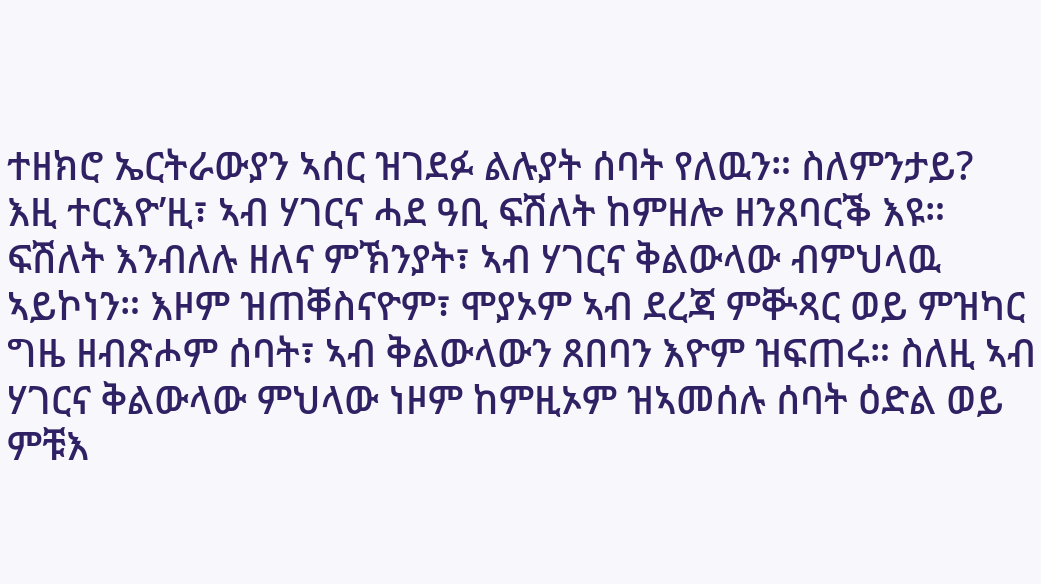ተዘክሮ ኤርትራውያን ኣሰር ዝገደፉ ልሉያት ሰባት የለዉን። ስለምንታይ?
እዚ ተርእዮ’ዚ፣ ኣብ ሃገርና ሓደ ዓቢ ፍሽለት ከምዘሎ ዘንጸባርቕ እዩ። ፍሽለት እንብለሉ ዘለና ምኽንያት፣ ኣብ ሃገርና ቅልውላው ብምህላዉ ኣይኮነን። እዞም ዝጠቐስናዮም፣ ሞያኦም ኣብ ደረጃ ምቝጻር ወይ ምዝካር ግዜ ዘብጽሖም ሰባት፣ ኣብ ቅልውላውን ጸበባን እዮም ዝፍጠሩ። ስለዚ ኣብ ሃገርና ቅልውላው ምህላው ነዞም ከምዚኦም ዝኣመሰሉ ሰባት ዕድል ወይ ምቹእ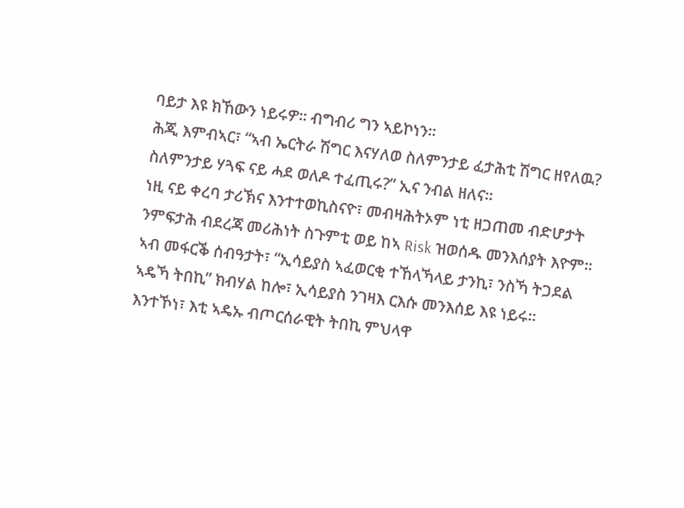ባይታ እዩ ክኸውን ነይሩዎ። ብግብሪ ግን ኣይኮነን።
ሕጂ እምብኣር፣ “ኣብ ኤርትራ ሽግር እናሃለወ ስለምንታይ ፈታሕቲ ሽግር ዘየለዉ? ስለምንታይ ሃጓፍ ናይ ሓደ ወለዶ ተፈጢሩ?” ኢና ንብል ዘለና።
ነዚ ናይ ቀረባ ታሪኽና እንተተወኪስናዮ፣ መብዛሕትኦም ነቲ ዘጋጠመ ብድሆታት ንምፍታሕ ብደረጃ መሪሕነት ስጉምቲ ወይ ከኣ Risk ዝወሰዱ መንእሰያት እዮም።
ኣብ መፋርቕ ሰብዓታት፣ “ኢሳይያስ ኣፈወርቂ ተኸላኻላይ ታንኪ፣ ንስኻ ትጋደል ኣዴኻ ትበኪ” ክብሃል ከሎ፣ ኢሳይያስ ንገዛእ ርእሱ መንእሰይ እዩ ነይሩ። እንተኾነ፣ እቲ ኣዴኡ ብጦርሰራዊት ትበኪ ምህላዋ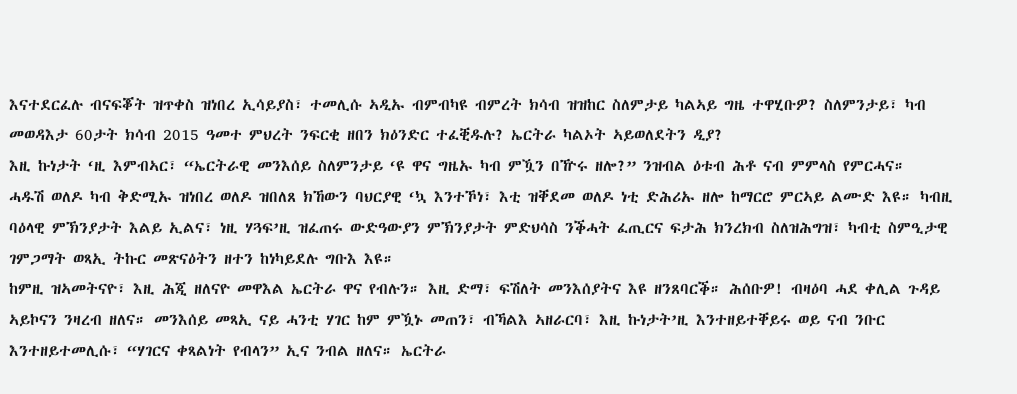እናተደርፈሉ ብናፍቖት ዝጥቀስ ዝነበረ ኢሳይያስ፣ ተመሊሱ ኣዲኡ ብምብካዩ ብምረት ክሳብ ዝዝከር ስለምታይ ካልኣይ ግዜ ተዋሂቡዎ? ስለምንታይ፣ ካብ መወዳእታ 60ታት ክሳብ 2015 ዓመተ ምህረት ንፍርቂ ዘበን ክዕንድር ተፈቒዱሉ? ኤርትራ ካልኦት ኣይወለደትን ዲያ?
እዚ ኩነታት ‘ዚ እምብኣር፣ “ኤርትራዊ መንእሰይ ስለምንታይ ‘ዩ ዋና ግዜኡ ካብ ምዃን በዅሩ ዘሎ?” ንዝብል ዕቱብ ሕቶ ናብ ምምላስ የምርሓና።
ሓዱሽ ወለዶ ካብ ቅድሚኡ ዝነበረ ወለዶ ዝበለጸ ክኸውን ባህርያዊ ‘ኳ እንተኾነ፣ እቲ ዝቐደመ ወለዶ ነቲ ድሕሪኡ ዘሎ ከማርሮ ምርኣይ ልሙድ እዩ። ካብዚ ባዕላዊ ምኽንያታት እልይ ኢልና፣ ነዚ ሃጓፍ’ዚ ዝፈጠሩ ውድዓውያን ምኽንያታት ምድህሳስ ንቕሓት ፈጢርና ፍታሕ ክንረክብ ስለዝሕግዝ፣ ካብቲ ስምዒታዊ ገምጋማት ወጻኢ ትኩር መጽናዕትን ዘተን ከነካይደሉ ግቡእ እዩ።
ከምዚ ዝኣመትናዮ፣ እዚ ሕጂ ዘለናዮ መዋእል ኤርትራ ዋና የብሉን። እዚ ድማ፣ ፍሽለት መንእሰያትና እዩ ዘንጸባርቕ። ሕሰቡዎ! ብዛዕባ ሓደ ቀሊል ጉዳይ ኣይኮናን ንዛረብ ዘለና። መንእሰይ መጻኢ ናይ ሓንቲ ሃገር ከም ምዃኑ መጠን፣ ብኻልእ ኣዘራርባ፣ እዚ ኩነታት’ዚ እንተዘይተቐይሩ ወይ ናብ ንቡር እንተዘይተመሊሱ፣ “ሃገርና ቀጻልነት የብላን” ኢና ንብል ዘለና። ኤርትራ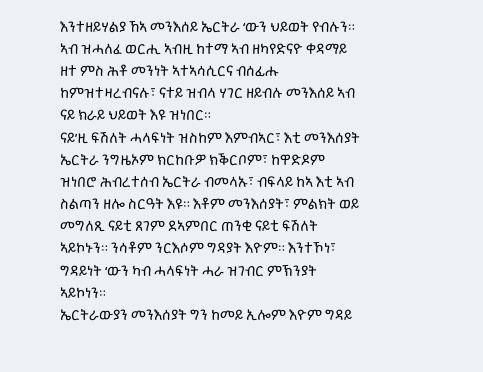እንተዘይሃልያ ኸኣ መንእሰይ ኤርትራ ‘ውን ህይወት የብሉን። ኣብ ዝሓለፈ ወርሒ ኣብዚ ከተማ ኣብ ዘካየድናዮ ቀዳማይ ዘተ ምስ ሕቶ መንነት ኣተኣሳሲርና ብሰፊሑ ከምዝተዛረብናሉ፣ ናተይ ዝብላ ሃገር ዘይብሉ መንእሰይ ኣብ ናይ ክራይ ህይወት እዩ ዝነበር።
ናይ’ዚ ፍሽለት ሓላፍነት ዝስከም እምብኣር፣ እቲ መንእሰያት ኤርትራ ንግዜኦም ክርከቡዎ ክቕርቦም፣ ከዋድዶም ዝነበሮ ሕብረተሰብ ኤርትራ ብመላኡ፣ ብፍላይ ከኣ እቲ ኣብ ስልጣን ዘሎ ስርዓት እዩ። እቶም መንእሰያት፣ ምልክት ወይ መግለጺ ናይቲ ጸገም ደኣምበር ጠንቂ ናይቲ ፍሽለት ኣይኮኑን። ንሳቶም ንርእሶም ግዳያት እዮም። እንተኾነ፣ ግዳይነት ‘ውን ካብ ሓላፍነት ሓራ ዝገብር ምኽንያት ኣይኮነን።
ኤርትራውያን መንእሰያት ግን ከመይ ኢሎም እዮም ግዳይ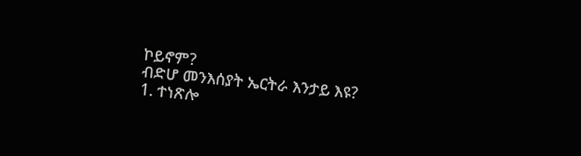ኮይኖም?
ብድሆ መንእሰያት ኤርትራ እንታይ እዩ?
1. ተነጽሎ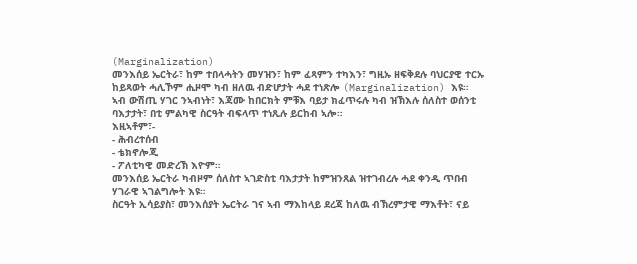(Marginalization)
መንእሰይ ኤርትራ፣ ከም ተበላሓትን መሃዝን፣ ከም ፈጻምን ተካእን፣ ግዚኡ ዘፍቅደሉ ባህርያዊ ተርኡ ከይጻወት ሓሊኾም ሒዞሞ ካብ ዘለዉ ብድሆታት ሓደ ተነጽሎ (Marginalization) እዩ።
ኣብ ውሽጢ ሃገር ንኣብነት፣ እጃሙ ከበርክት ምቹእ ባይታ ክፈጥሩሉ ካብ ዝኽእሉ ሰለስተ ወሰንቲ ባእታታት፣ በቲ ምልካዊ ስርዓት ብፍላጥ ተነጺሉ ይርከብ ኣሎ።
እዚኣቶም፣-
- ሕብረተሰብ
- ቴክኖሎጂ
- ፖለቲካዊ መድረኽ እዮም።
መንእሰይ ኤርትራ ካብዞም ሰለስተ ኣገድስቲ ባእታታት ከምዝንጸል ዝተገብረሉ ሓደ ቀንዲ ጥበብ ሃገራዊ ኣገልግሎት እዩ።
ስርዓት ኢሳይያስ፣ መንእሰያት ኤርትራ ገና ኣብ ማእከላይ ደረጃ ከለዉ ብኽረምታዊ ማእቶት፣ ናይ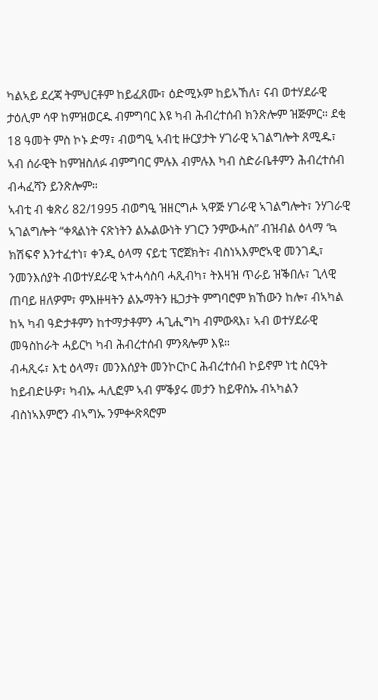ካልኣይ ደረጃ ትምህርቶም ከይፈጸሙ፣ ዕድሚኦም ከይኣኸለ፣ ናብ ወተሃደራዊ ታዕሊም ሳዋ ከምዝወርዱ ብምግባር እዩ ካብ ሕብረተሰብ ክንጽሎም ዝጅምር። ደቂ 18 ዓመት ምስ ኮኑ ድማ፣ ብወግዒ ኣብቲ ዙርያታት ሃገራዊ ኣገልግሎት ጸሚዱ፣ ኣብ ሰራዊት ከምዝስለፉ ብምግባር ምሉእ ብምሉእ ካብ ስድራቤቶምን ሕብረተሰብ ብሓፈሻን ይንጽሎም።
ኣብቲ ብ ቁጽሪ 82/1995 ብወግዒ ዝዘርግሖ ኣዋጅ ሃገራዊ ኣገልግሎት፣ ንሃገራዊ ኣገልግሎት “ቀጻልነት ናጽነትን ልኡልውነት ሃገርን ንምውሓስ” ብዝብል ዕላማ ‘ኳ ክሽፍኖ እንተፈተነ፣ ቀንዲ ዕላማ ናይቲ ፕሮጀክት፣ ብስነኣእምሮኣዊ መንገዲ፣ ንመንእሰያት ብወተሃደራዊ ኣተሓሳስባ ሓጺብካ፣ ትእዛዝ ጥራይ ዝቕበሉ፣ ጊላዊ ጠባይ ዘለዎም፣ ምእዙዛትን ልኡማትን ዜጋታት ምግባሮም ክኸውን ከሎ፣ ብኣካል ከኣ ካብ ዓድታቶምን ከተማታቶምን ሓጊሒግካ ብምውጻእ፣ ኣብ ወተሃደራዊ መዓስከራት ሓይርካ ካብ ሕብረተሰብ ምንጻሎም እዩ።
ብሓጺሩ፣ እቲ ዕላማ፣ መንእሰያት መንኮርኮር ሕብረተሰብ ኮይኖም ነቲ ስርዓት ከይብድሁዎ፣ ካብኡ ሓሊፎም ኣብ ምቕያሩ መታን ከይዋስኡ ብኣካልን ብስነኣእምሮን ብኣግኡ ንምቍጽጻሮም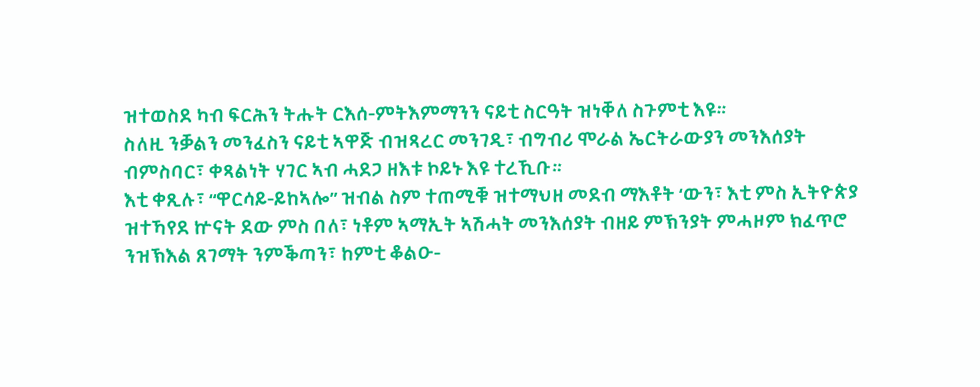ዝተወስደ ካብ ፍርሕን ትሑት ርእሰ-ምትእምማንን ናይቲ ስርዓት ዝነቐለ ስጉምቲ እዩ።
ስለዚ ንቓልን መንፈስን ናይቲ ኣዋጅ ብዝጻረር መንገዲ፣ ብግብሪ ሞራል ኤርትራውያን መንእሰያት ብምስባር፣ ቀጻልነት ሃገር ኣብ ሓደጋ ዘእቱ ኮይኑ እዩ ተረኺቡ።
እቲ ቀጺሉ፣ “ዋርሳይ-ይከኣሎ” ዝብል ስም ተጠሚቑ ዝተማህዘ መደብ ማእቶት ‘ውን፣ እቲ ምስ ኢትዮጵያ ዝተኻየደ ኵናት ደው ምስ በለ፣ ነቶም ኣማኢት ኣሽሓት መንእሰያት ብዘይ ምኽንያት ምሓዞም ክፈጥሮ ንዝኽእል ጸገማት ንምቕጣን፣ ከምቲ ቆልዑ-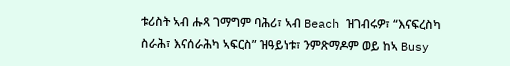ቱሪስት ኣብ ሑጻ ገማግም ባሕሪ፣ ኣብ Beach ዝገብሩዎ፣ “እናፍረስካ ስራሕ፣ እናሰራሕካ ኣፍርስ” ዝዓይነቱ፣ ንምጽማዶም ወይ ከኣ Busy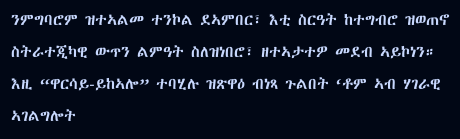ንምግባሮም ዝተኣልመ ተንኮል ደኣምበር፣ እቲ ስርዓት ከተግብሮ ዝወጠኖ ስትራተጂካዊ ውጥን ልምዓት ስለዝነበሮ፣ ዘተኣታተዎ መደብ ኣይኮነን።
እዚ “ዋርሳይ-ይከኣሎ” ተባሂሉ ዝጽዋዕ ብነጻ ጉልበት ‘ቶም ኣብ ሃገራዊ ኣገልግሎት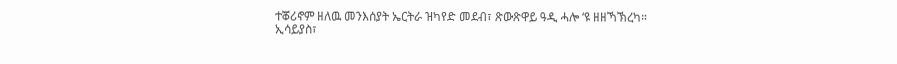ተቖሪኖም ዘለዉ መንእሰያት ኤርትራ ዝካየድ መደብ፣ ጽውጽዋይ ዓዲ ሓሎ ‘ዩ ዘዘኻኽረካ።
ኢሳይያስ፣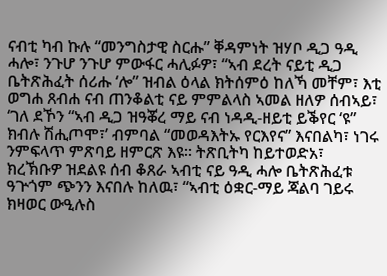ናብቲ ካብ ኩሉ “መንግስታዊ ስርሑ” ቐዳምነት ዝሃቦ ዲጋ ዓዲ ሓሎ፣ ንጉሆ ንጉሆ ምውፋር ሓሊፉዎ፣ “ኣብ ደረት ናይቲ ዲጋ ቤትጽሕፈት ሰሪሑ ‘ሎ” ዝብል ዕላል ክትሰምዕ ከለኻ መቸም፣ እቲ ወግሐ ጸብሐ ናብ ጠንቆልቲ ናይ ምምልላስ ኣመል ዘለዎ ሰብኣይ፣ ‘ገለ ደኾን “ኣብ ዲጋ ዝዓቖረ ማይ ናብ ነዳዲ-ዘይቲ ይቕየር ‘ዩ” ክብሉ ሽሒጦሞ፣’ ብምባል “መወዳእትኡ የርእየና” እናበልካ፣ ነገሩ ንምፍላጥ ምጽባይ ዘምርጽ እዩ። ትጽቢትካ ከይተወድአ፣ ክረኽቡዎ ዝደልዩ ሰብ ቆጸራ ኣብቲ ናይ ዓዲ ሓሎ ቤትጽሕፈቱ ዓጕጎም ጭንን እናበሉ ከለዉ፣ “ኣብቲ ዕቋር-ማይ ጃልባ ገይሩ ክዛወር ውዒሉስ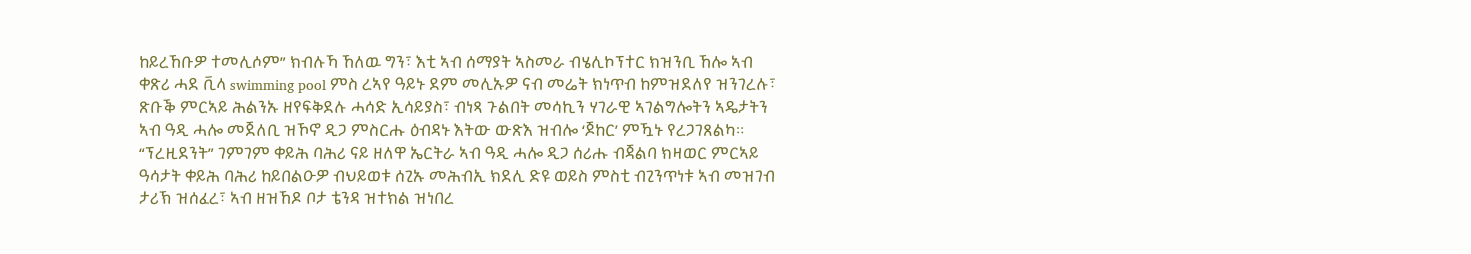ከይረኸቡዎ ተመሊሶም” ክብሉኻ ኸለዉ ግን፣ እቲ ኣብ ሰማያት ኣስመራ ብሄሊኮፕተር ክዝንቢ ኸሎ ኣብ ቀጽሪ ሓደ ቪላ swimming pool ምስ ረኣየ ዓይኑ ደም መሊኡዎ ናብ መሬት ክነጥብ ከምዝደለየ ዝንገረሉ፣ ጽቡቕ ምርኣይ ሕልንኡ ዘየፍቅደሉ ሓሳድ ኢሳይያስ፣ ብነጻ ጉልበት መሳኪን ሃገራዊ ኣገልግሎትን ኣዴታትን ኣብ ዓዲ ሓሎ መጀለቢ ዝኾኖ ዲጋ ምስርሑ ዕብዳኑ እትው ውጽእ ዝብሎ ‘ጆከር’ ምዃኑ የረጋገጸልካ።
“ፕረዚደንት” ገምገም ቀይሕ ባሕሪ ናይ ዘለዋ ኤርትራ ኣብ ዓዲ ሓሎ ዲጋ ሰሪሑ ብጃልባ ክዛወር ምርኣይ ዓሳታት ቀይሕ ባሕሪ ከይበልዑዎ ብህይወቱ ሰጊኡ መሕብኢ ክደሊ ድዩ ወይስ ምስቲ ብጊንጥነቱ ኣብ መዝገብ ታሪኽ ዝሰፈረ፣ ኣብ ዘዝኸዶ ቦታ ቴንዳ ዝተክል ዝነበረ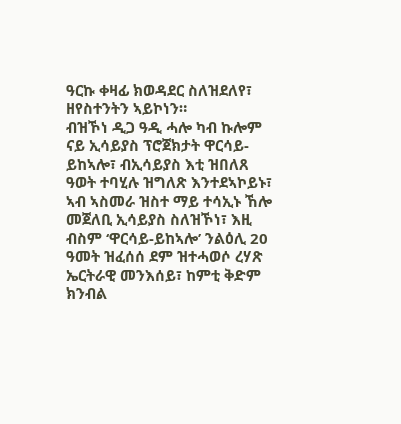ዓርኩ ቀዛፊ ክወዳደር ስለዝደለየ፣ ዘየስተንትን ኣይኮነን።
ብዝኾነ ዲጋ ዓዲ ሓሎ ካብ ኩሎም ናይ ኢሳይያስ ፕሮጀክታት ዋርሳይ-ይከኣሎ፣ ብኢሳይያስ እቲ ዝበለጸ ዓወት ተባሂሉ ዝግለጽ እንተደኣኮይኑ፣ ኣብ ኣስመራ ዝስተ ማይ ተሳኢኑ ኸሎ መጀለቢ ኢሳይያስ ስለዝኾነ፣ እዚ ብስም ‘ዋርሳይ-ይከኣሎ’ ንልዕሊ 20 ዓመት ዝፈሰሰ ደም ዝተሓወሶ ረሃጽ ኤርትራዊ መንእሰይ፣ ከምቲ ቅድም ክንብል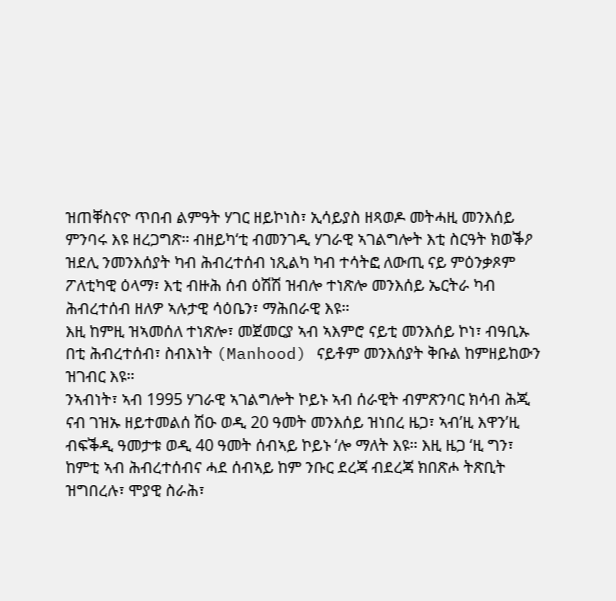ዝጠቐስናዮ ጥበብ ልምዓት ሃገር ዘይኮነስ፣ ኢሳይያስ ዘጻወዶ መትሓዚ መንእሰይ ምንባሩ እዩ ዘረጋግጽ። ብዘይካ‘ቲ ብመንገዲ ሃገራዊ ኣገልግሎት እቲ ስርዓት ክወቕዖ ዝደሊ ንመንእሰያት ካብ ሕብረተሰብ ነጺልካ ካብ ተሳትፎ ለውጢ ናይ ምዕንቃጾም ፖለቲካዊ ዕላማ፣ እቲ ብዙሕ ሰብ ዕሽሽ ዝብሎ ተነጽሎ መንእሰይ ኤርትራ ካብ ሕብረተሰብ ዘለዎ ኣሉታዊ ሳዕቤን፣ ማሕበራዊ እዩ።
እዚ ከምዚ ዝኣመሰለ ተነጽሎ፣ መጀመርያ ኣብ ኣእምሮ ናይቲ መንእሰይ ኮነ፣ ብዓቢኡ በቲ ሕብረተሰብ፣ ስብእነት (Manhood) ናይቶም መንእሰያት ቅቡል ከምዘይከውን ዝገብር እዩ።
ንኣብነት፣ ኣብ 1995 ሃገራዊ ኣገልግሎት ኮይኑ ኣብ ሰራዊት ብምጽንባር ክሳብ ሕጂ ናብ ገዝኡ ዘይተመልሰ ሽዑ ወዲ 20 ዓመት መንእሰይ ዝነበረ ዜጋ፣ ኣብ’ዚ እዋን’ዚ ብፍቕዲ ዓመታቱ ወዲ 40 ዓመት ሰብኣይ ኮይኑ ‘ሎ ማለት እዩ። እዚ ዜጋ ‘ዚ ግን፣ ከምቲ ኣብ ሕብረተሰብና ሓደ ሰብኣይ ከም ንቡር ደረጃ ብደረጃ ክበጽሖ ትጽቢት ዝግበረሉ፣ ሞያዊ ስራሕ፣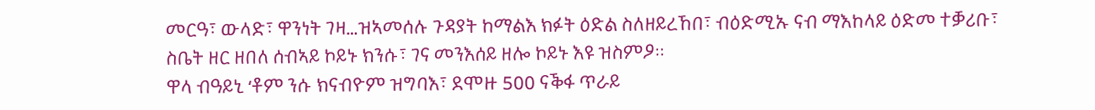መርዓ፣ ውላድ፣ ዋንነት ገዛ…ዝኣመሰሉ ጉዳያት ከማልእ ክፉት ዕድል ስለዘይረኸበ፣ ብዕድሚኡ ናብ ማእከላይ ዕድመ ተቓሪቡ፣ ስቤት ዘር ዘበለ ሰብኣይ ኮይኑ ክንሱ፣ ገና መንእሰይ ዘሎ ኮይኑ እዩ ዝስምዖ።
ዋላ ብዓይኒ ‘ቶም ንሱ ክናብዮም ዝግባእ፣ ደሞዙ 500 ናቕፋ ጥራይ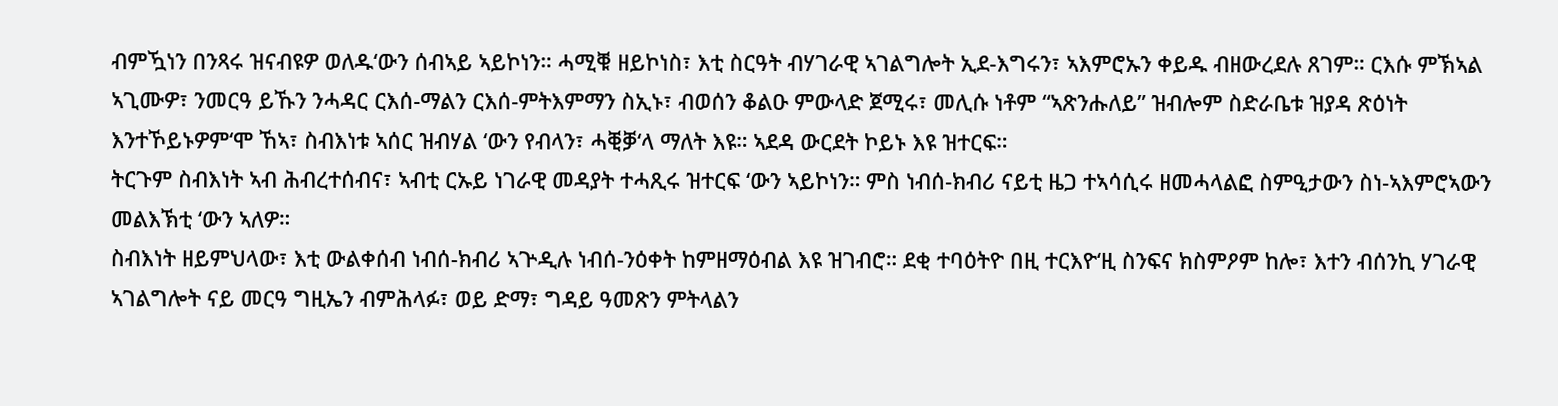ብምዃነን በንጻሩ ዝናብዩዎ ወለዱ‘ውን ሰብኣይ ኣይኮነን። ሓሚቑ ዘይኮነስ፣ እቲ ስርዓት ብሃገራዊ ኣገልግሎት ኢደ-እግሩን፣ ኣእምሮኡን ቀይዱ ብዘውረደሉ ጸገም። ርእሱ ምኽኣል ኣጊሙዎ፣ ንመርዓ ይኹን ንሓዳር ርእሰ-ማልን ርእሰ-ምትእምማን ስኢኑ፣ ብወሰን ቆልዑ ምውላድ ጀሚሩ፣ መሊሱ ነቶም “ኣጽንሑለይ” ዝብሎም ስድራቤቱ ዝያዳ ጽዕነት እንተኾይኑዎም‘ሞ ኸኣ፣ ስብእነቱ ኣሰር ዝብሃል ‘ውን የብላን፣ ሓቒቓ‘ላ ማለት እዩ። ኣደዳ ውርደት ኮይኑ እዩ ዝተርፍ።
ትርጉም ስብእነት ኣብ ሕብረተሰብና፣ ኣብቲ ርኡይ ነገራዊ መዳያት ተሓጺሩ ዝተርፍ ‘ውን ኣይኮነን። ምስ ነብሰ-ክብሪ ናይቲ ዜጋ ተኣሳሲሩ ዘመሓላልፎ ስምዒታውን ስነ-ኣእምሮኣውን መልእኽቲ ‘ውን ኣለዎ።
ስብእነት ዘይምህላው፣ እቲ ውልቀሰብ ነብሰ-ክብሪ ኣጕዲሉ ነብሰ-ንዕቀት ከምዘማዕብል እዩ ዝገብሮ። ደቂ ተባዕትዮ በዚ ተርእዮ‘ዚ ስንፍና ክስምዖም ከሎ፣ እተን ብሰንኪ ሃገራዊ ኣገልግሎት ናይ መርዓ ግዚኤን ብምሕላፉ፣ ወይ ድማ፣ ግዳይ ዓመጽን ምትላልን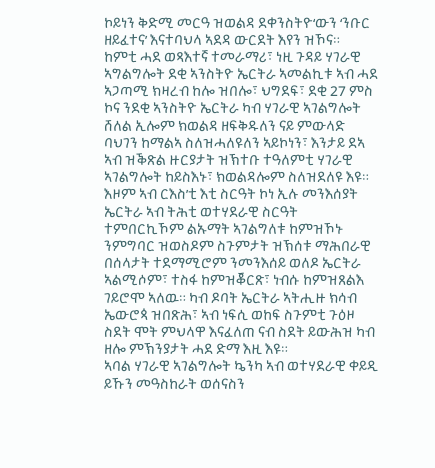ኮይነን ቅድሚ መርዓ ዝወልዳ ደቀንስትዮ‘ውን ‘ንቡር ዘይፈተና’ እናተባህላ ኣደዳ ውርደት እየን ዝኾና።
ከምቲ ሓደ ወጻእተኛ ተመራማሪ፣ ነዚ ጉዳይ ሃገራዊ ኣግልግሎት ደቂ ኣንስትዮ ኤርትራ ኣመልኪቱ ኣብ ሓደ ኣጋጣሚ ክዛረብ ከሎ ዝበሎ፣ ህግደፍ፣ ደቂ 27 ምስ ኮና ንደቂ ኣንስትዮ ኤርትራ ካብ ሃገራዊ ኣገልግሎት ሸለል ኢሎም ክወልዳ ዘፍቅዱለን ናይ ምውላድ ባህገን ከማልኣ ስለዝሓለዩለን ኣይኮነን፣ እንታይ ደኣ ኣብ ዝቕጽል ዙርያታት ዝኽተቡ ተዓለምቲ ሃገራዊ ኣገልግሎት ከይስእኑ፣ ክወልዳሎም ስለዝደለዩ እዩ።
እዞም ኣብ ርእስ’ቲ እቲ ስርዓት ኮነ ኢሉ መንእሰያት ኤርትራ ኣብ ትሕቲ ወተሃደራዊ ስርዓት ተምበርኪኾም ልኡማት ኣገልግለቱ ከምዝኾኑ ንምግባር ዝወስዶም ስጉምታት ዝኽሰቱ ማሕበራዊ በሰላታት ተደማሚሮም ንመንእሰይ ወለዶ ኤርትራ ኣልሚሶም፣ ተስፋ ከምዝቖርጽ፣ ነብሱ ከምዝጸልእ ገይሮሞ ኣለዉ። ካብ ዶባት ኤርትራ ኣትሒዙ ክሳብ ኤውሮጳ ዝበጽሕ፣ ኣብ ነፍሲ ወከፍ ስጉምቲ ጉዕዞ ስደት ሞት ምህላዋ እናፈለጠ ናብ ስደት ይውሕዝ ካብ ዘሎ ምኽንያታት ሓደ ድማ እዚ እዩ።
ኣባል ሃገራዊ ኣገልግሎት ኴንካ ኣብ ወተሃደራዊ ቀይዲ ይኹን መዓስከራት ወሰናስን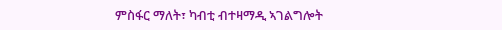ምስፋር ማለት፣ ካብቲ ብተዛማዲ ኣገልግሎት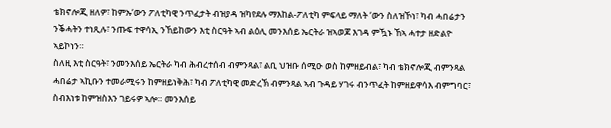ቴክኖሎጂ ዘለዎ፣ ከምኡ‘ውን ፖለቲካዊ ንጥፈታት ብዝያዳ ዝካየደሉ ማእከል-ፖለቲካ ምፍላይ ማለት ‘ውን ስለዝኾነ፣ ካብ ሓበሬታን ንቕሓትን ተነጺሉ፣ ንጡፍ ተዋሳኢ ንኸይከውን እቲ ስርዓት ኣብ ልዕሊ መንእሰይ ኤርትራ ዝኣወጆ እገዳ ምዃኑ ኸኣ ሓተታ ዘድልዮ ኣይኮነን።
ስለዚ እቲ ስርዓት፣ ንመንእሰይ ኤርትራ ካብ ሕብረተሰብ ብምንጻል፣ ልቢ ህዝቡ ሰሚዑ ወስ ከምዘይብል፣ ካብ ቴክኖሎጂ ብምንጻል ሓበሬታ ኣኪቡን ተመራሚሩን ከምዘይነቅሕ፣ ካብ ፖለቲካዊ መድረኽ ብምንጻል ኣብ ጉዳይ ሃገሩ ብንጥፈት ከምዘይዋሳእ ብምግባር፣ ስብእነቱ ከምዝስእን ገይሩዎ ኣሎ። መንእሰይ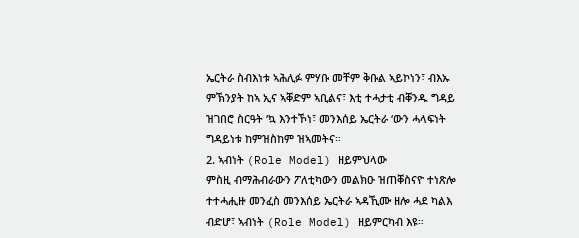ኤርትራ ስብእነቱ ኣሕሊፉ ምሃቡ መቸም ቅቡል ኣይኮነን፣ ብእኡ ምኽንያት ከኣ ኢና ኣቐድም ኣቢልና፣ እቲ ተሓታቲ ብቐንዱ ግዳይ ዝገበሮ ስርዓት ‘ኳ እንተኾነ፣ መንእሰይ ኤርትራ ‘ውን ሓላፍነት ግዳይነቱ ከምዝስከም ዝኣመትና።
2. ኣብነት (Role Model) ዘይምህላው
ምስዚ ብማሕብራውን ፖለቲካውን መልክዑ ዝጠቐስናዮ ተነጽሎ ተተሓሒዙ መንፈስ መንእሰይ ኤርትራ ኣዳኺሙ ዘሎ ሓደ ካልእ ብድሆ፣ ኣብነት (Role Model) ዘይምርካብ እዩ።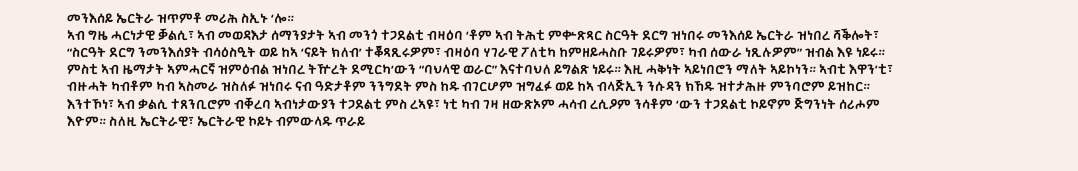መንእሰይ ኤርትራ ዝጥምቶ መሪሕ ስኢኑ ‘ሎ።
ኣብ ግዜ ሓርነታዊ ቓልሲ፣ ኣብ መወዳእታ ሰማንያታት ኣብ መንጎ ተጋደልቲ ብዛዕባ ‘ቶም ኣብ ትሕቲ ምቍጽጻር ስርዓት ደርግ ዝነበሩ መንእሰይ ኤርትራ ዝነበረ ሻቕሎት፣ “ስርዓት ደርግ ንመንእሰያት ብሳዕስዒት ወይ ከኣ ‘ናይት ክለብ’ ተቖጻጺሩዎም፣ ብዛዕባ ሃገራዊ ፖለቲካ ከምዘይሓስቡ ገይሩዎም፣ ካብ ሰውራ ነጺሉዎም” ዝብል እዩ ነይሩ። ምስቲ ኣብ ዜማታት ኣምሓርኛ ዝምዕብል ዝነበረ ትዅረት ደሚርካ‘ውን “ባህላዊ ወራር” እናተባህለ ይግልጽ ነይሩ። እዚ ሓቅነት ኣይነበሮን ማለት ኣይኮነን። ኣብቲ እዋን’ቲ፣ ብዙሓት ካብቶም ካብ ኣስመራ ዝስለፉ ዝነበሩ ናብ ዓድታቶም ንንግደት ምስ ከዱ ብገርሆም ዝግፈፉ ወይ ከኣ ብላጅኢን ንሱዳን ክኸዱ ዝተታሕዙ ምንባሮም ይዝከር። እንተኾነ፣ ኣብ ቃልሲ ተጸንቢሮም ብቐረባ ኣብነታውያን ተጋደልቲ ምስ ረኣዩ፣ ነቲ ካብ ገዛ ዘውጽኦም ሓሳብ ረሲዖም ንሳቶም ‘ውን ተጋደልቲ ኮይኖም ጅግንነት ሰሪሖም እዮም። ስለዚ ኤርትራዊ፣ ኤርትራዊ ኮይኑ ብምውላዱ ጥራይ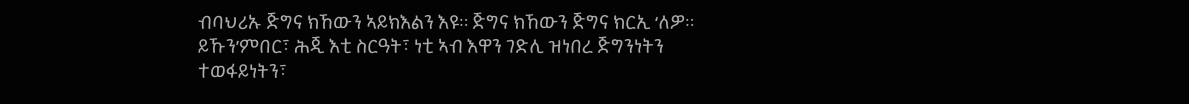ብባህሪኡ ጅግና ክኸውን ኣይክእልን እዩ። ጅግና ክኸውን ጅግና ክርኢ ‘ለዎ።
ይኹን’ምበር፣ ሕጂ እቲ ስርዓት፣ ነቲ ኣብ እዋን ገድሊ ዝነበረ ጅግንነትን ተወፋይነትን፣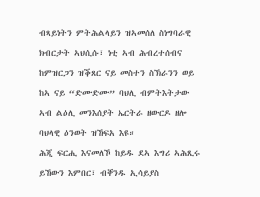ብጻይነትን ምትሕልላይን ዝኣመሰለ ስነግባራዊ ክብርታት ኣህሲሱ፣ ነቲ ኣብ ሕብረተሰብና ከምዝርጋን ዝቕጸር ናይ መስተን ስኽራንን ወይ ከኣ ናይ “ድሙድሙ” ባህሊ ብምትእትታው ኣብ ልዕሊ መንእሰያት ኤርትራ ዘውርዶ ዘሎ ባህላዊ ዕንወት ዝኸፍአ እዩ።
ሕጂ ፍርሒ እናመለኾ ከይዱ ደኣ እግሪ ኣሕጺሩ ይኸውን እምበር፣ ብቐንዱ ኢሳይያስ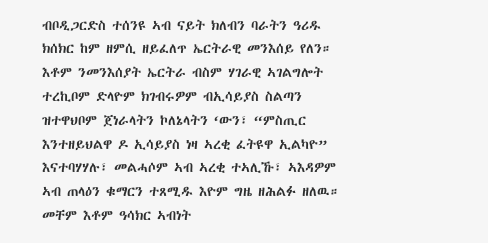ብቦዲጋርድስ ተሰንዩ ኣብ ናይት ክለብን ባራትን ዓሪዱ ክሰክር ከም ዘምሲ ዘይፈለጥ ኤርትራዊ መንእሰይ የለን። እቶም ንመንእሰያት ኤርትራ ብስም ሃገራዊ ኣገልግሎት ተረኪቦም ድላዮም ክገብሩዎም ብኢሳይያስ ስልጣን ዝተዋህቦም ጀነራላትን ኮለኔላትን ‘ውን፣ “ምስጢር እንተዘይህልዋ ዶ ኢሳይያስ ነዛ ኣረቂ ፈትዩዋ ኢልካዮ” እናተባሃሃሉ፣ መልሓሶም ኣብ ኣረቂ ተኣሊኹ፣ ኣእዳዎም ኣብ ጠላዕን ቁማርን ተጸሚዱ እዮም ግዜ ዘሕልፉ ዘለዉ።
መቸም እቶም ዓሳክር ኣብነት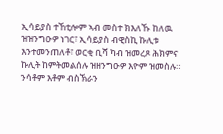ኢሳይያስ ተኸቲሎም ኣብ መስተ ክእለኹ ከለዉ ዝዝንግዑዎ ነገር፣ ኢሳይያስ ብዊስኪ ኩሊቱ እንተመንጠለቶ፣ ወርቂ ቢሻ ካብ ዝመረጾ ሕክምና ኩሊት ከምትመልሰሉ ዝዘንግዑዎ እዮም ዝመስሉ። ንሳቶም እቶም ብስኽራን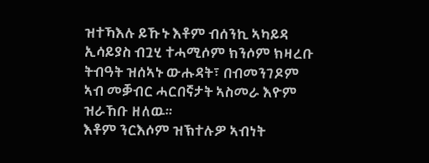ዝተኻእሉ ይኹኑ እቶም ብሰንኪ ኣካይዳ ኢሳይያስ ብጓሂ ተሓሚሶም ክንሶም ክዛረቡ ትብዓት ዝሰኣኑ ውሑዳት፣ በብመንገዶም ኣብ መቓብር ሓርበኛታት ኣስመራ እዮም ዝራኸቡ ዘለዉ።
እቶም ንርእሶም ዝኽተሉዎ ኣብነት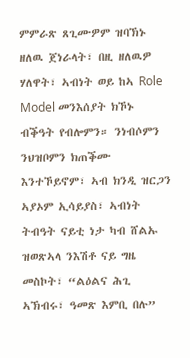ምምራጽ ጸጊሙዎም ዝባኽኑ ዘለዉ ጀነራላት፣ በዚ ዘለዉዎ ሃለዋት፣ ኣብነት ወይ ከኣ Role Model መንእሰያት ክኾኑ ብቕዓት የብሎምን። ንነብሶምን ንህዝቦምን ክጠቕሙ እንተኾይኖም፣ ኣብ ክንዲ ዝርጋን ኣያኦም ኢሳይያስ፣ ኣብነት ትብዓት ናይቲ ነታ ካብ ሸልኡ ዝወጽኣላ ንእሽቶ ናይ ግዜ መስኮት፣ “ልዕልና ሕጊ ኣኽብሩ፣ ዓመጽ እምቢ በሉ”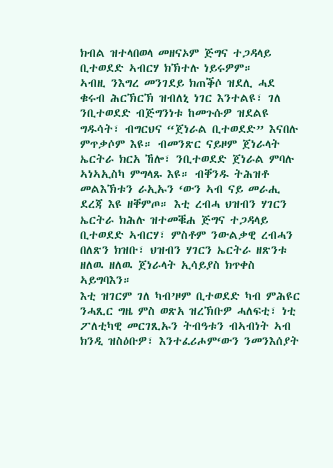ክብል ዝተላበወላ መዘናኦም ጅግና ተጋዳላይ ቢተወደድ ኣብርሃ ክኽተሉ ነይሩዎም።
ኣብዚ ንእግረ መንገደይ ክጠቕሶ ዝደሊ ሓደ ቁሩብ ሕርኽርኽ ዝብለኒ ነገር እንተልዩ፣ ገለ ንቢተወደድ ብጅግንነቱ ከመጉሱዎ ዝደልዩ ግዱሳት፣ ብግርህና “ጀነራል ቢተወደድ” እናበሉ ምጥቃሶም እዩ። ብመንጽር ናይዞም ጀነራላት ኤርትራ ክርአ ኸሎ፣ ንቢተወደድ ጀነራል ምባሉ ኣነኣኢስካ ምግላጹ እዩ። ብቐንዱ ትሕዝቶ መልእኽቱን ራኢኡን ‘ውን ኣብ ናይ መራሒ ደረጃ እዩ ዘቐምጦ። እቲ ረብሓ ህዝብን ሃገርን ኤርትራ ክሕሉ ዝተመቑሐ ጅግና ተጋዳላይ ቢተወደድ ኣብርሃ፣ ምስቶም ንውልቃዊ ረብሓን በለጽን ክዝቡ፣ ህዝብን ሃገርን ኤርትራ ዘጽንቱ ዘለዉ ዘለዉ ጀነራላት ኢሳይያስ ክጥቀስ ኣይግባእን።
እቲ ዝገርም ገለ ካብ’ዞም ቢተወደድ ካብ ምሕዩር ንሓጺር ግዜ ምስ ወጽአ ዝረኽቡዎ ሓለፍቲ፣ ነቲ ፖለቲካዊ መርገጺኡን ትብዓቱን ብኣብነት ኣብ ክንዲ ዝስዕቡዎ፣ እንተፈሪሖም‘ውን ንመንእሰያት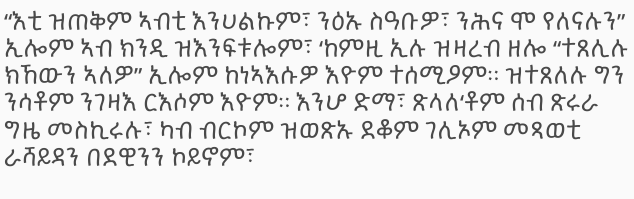“እቲ ዝጠቅም ኣብቲ እንሀልኩም፣ ንዕኡ ስዓቡዎ፣ ንሕና ሞ የለናሉን” ኢሎም ኣብ ክንዲ ዝእንፍቱሎም፣ ‘ከምዚ ኢሉ ዝዛረብ ዘሎ “ተጸሊሉ ክኸውን ኣለዎ” ኢሎም ከነኣእሱዎ እዮም ተሰሚዖም። ዝተጸለሉ ግን ንሳቶም ንገዛእ ርእሶም እዮም። እንሆ ድማ፣ ጽላለ‘ቶም ሰብ ጽሩራ ግዜ መስኪሩሉ፣ ካብ ብርኮም ዝወጽኡ ደቆም ገሊኦም መጻወቲ ራሻይዳን በደዊንን ኮይኖም፣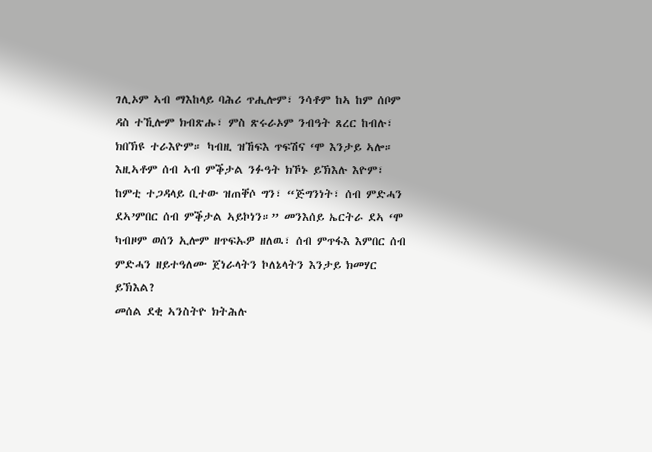ገሊኦም ኣብ ማእከላይ ባሕሪ ጥሒሎም፣ ንሳቶም ከኣ ከም ሰቦም ዳስ ተኺሎም ክብጽሑ፣ ምስ ጽሩራኦም ንብዓት ጸረር ከብሉ፣ ክበኽዩ ተራእዮም። ካብዚ ዝኸፍእ ጥፍሽና ‘ሞ እንታይ ኣሎ። እዚኣቶም ሰብ ኣብ ምቕታል ንፉዓት ክኾኑ ይኽእሉ እዮም፣ ከምቲ ተጋዳላይ ቢተው ዝጠቐሶ ግን፣ “ጅግንነት፣ ሰብ ምድሓን ደኣ’ምበር ሰብ ምቕታል ኣይኮነን።” መንእሰይ ኤርትራ ደኣ ‘ሞ ካብዞም ወሰን ኢሎም ዘጥፍኡዎ ዘለዉ፣ ሰብ ምጥፋእ እምበር ሰብ ምድሓን ዘይተዓለሙ ጀነራላትን ኮለኔላትን እንታይ ክመሃር ይኽእል?
መሰል ደቂ ኣንስትዮ ክትሕሉ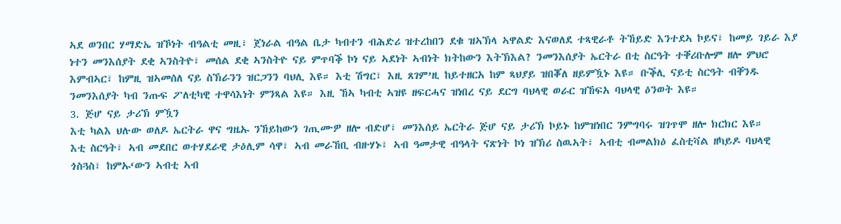ኣደ ወንበር ሃማድኤ ዝኾነት ብዓልቲ መዚ፣ ጀነራል ብዓል ቤታ ካብተን ብሕድሪ ዝተረከበን ደቁ ዝኣኽላ ኣዋልድ እናወለደ ተጻዊራቶ ትኸይድ እንተደኣ ኮይና፣ ከመይ ገይራ እያ ነተን መንእሰያት ደቂ ኣንስትዮ፣ መሰል ደቂ ኣንስትዮ ናይ ምጥባቕ ኮነ ናይ ኣደነት ኣብነት ክትከውን እትኽእል? ንመንእሰያት ኤርትራ በቲ ስርዓት ተቐሪቡሎም ዘሎ ምህሮ እምብኣር፣ ከምዚ ዝኣመሰለ ናይ ስኽራንን ዝርጋንን ባህሊ እዩ። እቲ ሽግር፣ እዚ ጸገም’ዚ ከይተዘርአ ከም ጻህያይ ዝበቖለ ዘይምዃኑ እዩ። ቡቕሊ ናይቲ ስርዓት ብቐንዱ ንመንእሰያት ካብ ንጡፍ ፖለቲካዊ ተዋሳእነት ምንጻል እዩ። እዚ ኸኣ ካብቲ ኣዝዩ ዘፍርሓና ዝነበረ ናይ ደርግ ባህላዊ ወራር ዝኸፍአ ባህላዊ ዕንወት እዩ።
3. ጅሆ ናይ ታሪኽ ምዃን
እቲ ካልእ ህሉው ወለዶ ኤርትራ ዋና ግዜኡ ንኸይከውን ገጢሙዎ ዘሎ ብድሆ፣ መንእሰይ ኤርትራ ጅሆ ናይ ታሪኽ ኮይኑ ከምዝነበር ንምግባሩ ዝገጥሞ ዘሎ ክርክር እዩ።
እቲ ስርዓት፣ ኣብ መደበር ወተሃደራዊ ታዕሊም ሳዋ፣ ኣብ መራኸቢ ብዙሃኑ፣ ኣብ ዓመታዊ ብዓላት ናጽነት ኮነ ዝኽሪ ስዉኣት፣ ኣብቲ ብመልክዕ ፈስቲቫል ዘካይዶ ባህላዊ ጎስጓስ፣ ከምኡ‘ውን ኣብቲ ኣብ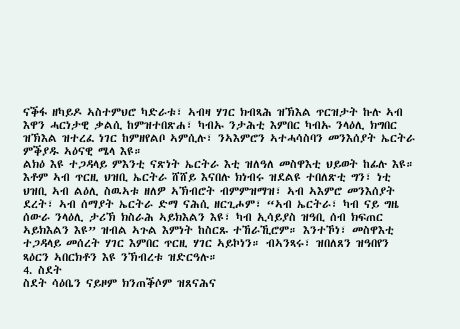ናቕፋ ዘካይዶ ኣስተምህሮ ካድራቱ፣ ኣብዛ ሃገር ክብጻሕ ዝኽእል ጥርዝታት ኩሉ ኣብ እዋን ሓርነታዊ ቃልሲ ከምዝተበጽሐ፣ ካብኡ ንታሕቲ እምበር ካብኡ ንላዕሊ ክግበር ዝኽእል ዝተረፈ ነገር ከምዘየልቦ ኣምሲሉ፣ ንኣእምሮን ኣተሓሳስባን መንእሰያት ኤርትራ ምቕያዱ ኣዕናዊ ሜላ እዩ።
ልክዕ እዩ ተጋዳላይ ምእንቲ ናጽነት ኤርትራ እቲ ዝለዓለ መስዋእቲ ህይወት ከፊሉ እዩ። እቶም ኣብ ጥርዚ ህዝቢ ኤርትራ ሸሸይ እናበሉ ክነብሩ ዝደልዩ ተበለጽቲ ግን፣ ነቲ ህዝቢ ኣብ ልዕሊ ስዉኣቱ ዘለዎ ኣኽብሮት ብምምዝማዝ፣ ኣብ ኣእምሮ መንእሰያት ደረት፣ ኣብ ሰማያት ኤርትራ ድማ ናሕሲ ዘርጊሖም፣ “ኣብ ኤርትራ፣ ካብ ናይ ግዜ ሰውራ ንላዕሊ ታሪኽ ክስራሕ ኣይክእልን እዩ፣ ካብ ኢሳይያስ ዝዓቢ ሰብ ክፍጠር ኣይክእልን እዩ” ዝብል ኣጉል እምነት ከስርጹ ተኸራኺሮም። እንተኾነ፣ መስዋእቲ ተጋዳላይ መሰረት ሃገር እምበር ጥርዚ ሃገር ኣይኮነን። ብኣንጻሩ፣ ዝበለጸን ዝዓበየን ጻዕርን ኣበርክቶን እዩ ንኽብረቱ ዝድርዓሉ።
4. ስደት
ስደት ሳዕቤን ናይዞም ክንጠቕሶም ዝጸናሕና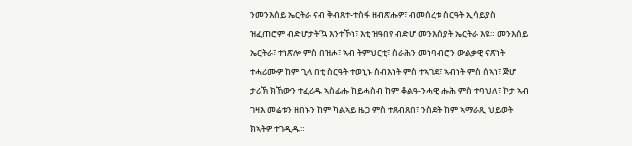ንመንእሰይ ኤርትራ ናብ ቅብጸተ-ተስፋ ዘብጽሑዎ፣ ብመሰረቱ ስርዓት ኢሳይያስ ዝፈጠሮም ብድሆታት‘ኳ እንተኾነ፣ እቲ ዝዓበየ ብድሆ መንእሰያት ኤርትራ እዩ። መንእሰይ ኤርትራ፣ ተነጽሎ ምስ በዝሖ፣ ኣብ ትምህርቲ፣ ስራሕን መነባብሮን ውልቃዊ ናጽነት ተሓሪሙዎ ከም ጊላ በቲ ስርዓት ተወኒኑ ስብእነት ምስ ተኣገደ፣ ኣብነት ምስ ሰኣነ፣ ጅሆ ታሪኽ ክኸውን ተፈሪዱ ኣስፊሑ ከይሓስብ ከም ቆልዓ-ንሓዊ ሑሕ ምስ ተባህለ፣ ኮታ ኣብ ገዛእ መሬቱን ዘበኑን ከም ካልኣይ ዜጋ ምስ ተጸብጸበ፣ ንስደት ከም ኣማራጺ ህይወት ክኣትዎ ተገዲዱ።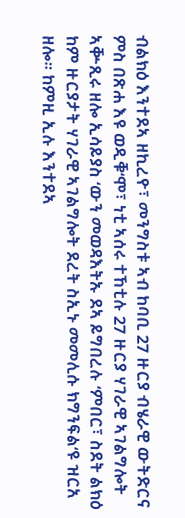ብልክዕ እንተደኣ ዘኪረዮ፣ መንግስቱ ኣብ ከባቢ 27 ዙርያ ብሄራዊ ውትድርና ምስ በጽሐ እዩ ወዲቑ‘ሞ፣ ነቲ ኣሰሩ ተኸቲሉ 27 ዙርያ ሃገራዊ ኣገልግሎት ኣቝጺሩ ዘሎ ኢሳይያስ ‘ውን መወዳእትኡ ደኣ ይግበረሉ ‘ምበር፣ ስደት ልክዕ ከም ዙርያታት ሃገራዊ ኣገልግሎት ደረት ስኢኑ መመሊሱ ክግንፍል‘ዩ ዝርአ ዘሎ። ከምዚ ኢሉ እንተደኣ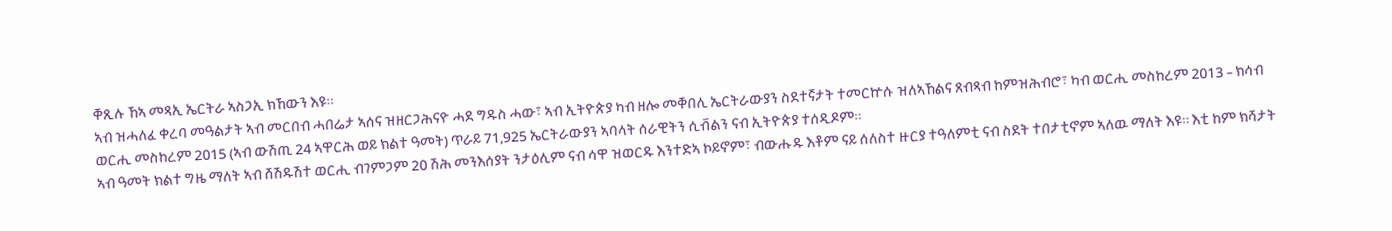ቐጺሉ ኸኣ መጻኢ ኤርትራ ኣስጋኢ ክኸውን እዩ።
ኣብ ዝሓለፈ ቀረባ መዓልታት ኣብ መርበብ ሓበሬታ ኣሰና ዝዘርጋሕናዮ ሓደ ግዱስ ሓው፣ ኣብ ኢትዮጵያ ካብ ዘሎ መቐበሊ ኤርትራውያን ስደተኛታት ተመርኵሱ ዝለኣኸልና ጸብጻብ ከምዝሕብሮ፣ ካብ ወርሒ መስከረም 2013 – ክሳብ ወርሒ መስከረም 2015 (ኣብ ውሽጢ 24 ኣዋርሕ ወይ ክልተ ዓመት) ጥራይ 71,925 ኤርትራውያን ኣባላት ሰራዊትን ሲቭልን ናብ ኢትዮጵያ ተሰዲዶም።
ኣብ ዓመት ክልተ ግዜ ማለት ኣብ ሸሽዱሽተ ወርሒ ብገምጋም 20 ሽሕ መንእሰያት ንታዕሊም ናብ ሳዋ ዝወርዱ እንተድኣ ኮይኖም፣ ብውሑዱ እቶም ናይ ሰለስተ ዙርያ ተዓለምቲ ናብ ስደት ተበታቲኖም ኣለዉ ማለት እዩ። እቲ ከም ክሻታት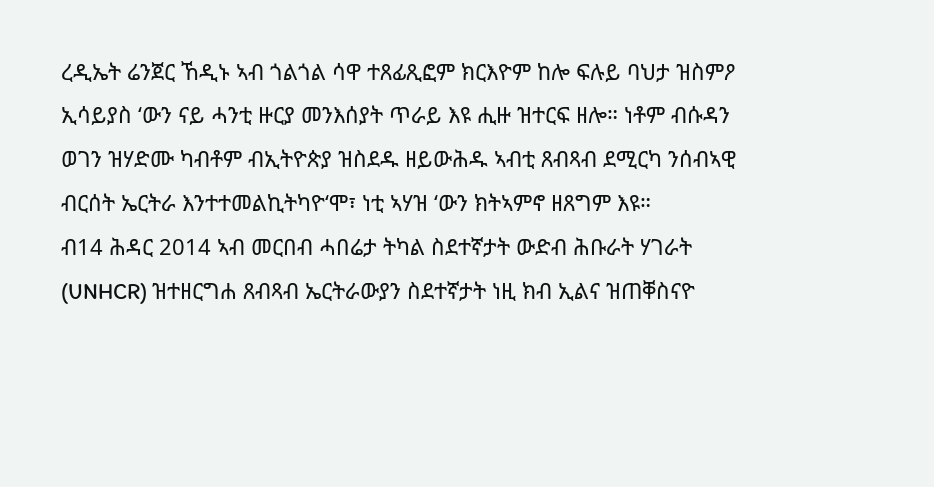ረዲኤት ሬንጀር ኸዲኑ ኣብ ጎልጎል ሳዋ ተጸፊጺፎም ክርእዮም ከሎ ፍሉይ ባህታ ዝስምዖ ኢሳይያስ ‘ውን ናይ ሓንቲ ዙርያ መንእሰያት ጥራይ እዩ ሒዙ ዝተርፍ ዘሎ። ነቶም ብሱዳን ወገን ዝሃድሙ ካብቶም ብኢትዮጵያ ዝስደዱ ዘይውሕዱ ኣብቲ ጸብጻብ ደሚርካ ንሰብኣዊ ብርሰት ኤርትራ እንተተመልኪትካዮ‘ሞ፣ ነቲ ኣሃዝ ‘ውን ክትኣምኖ ዘጸግም እዩ።
ብ14 ሕዳር 2014 ኣብ መርበብ ሓበሬታ ትካል ስደተኛታት ውድብ ሕቡራት ሃገራት (UNHCR) ዝተዘርግሐ ጸብጻብ ኤርትራውያን ስደተኛታት ነዚ ክብ ኢልና ዝጠቐስናዮ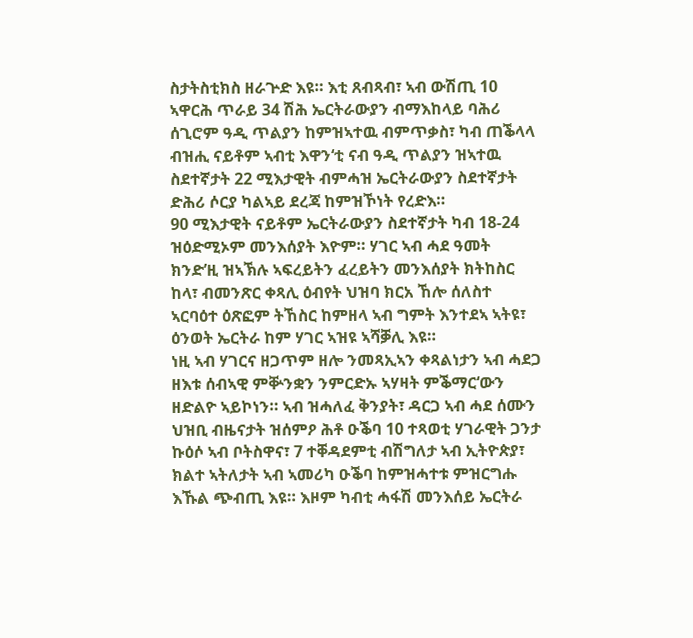ስታትስቲክስ ዘራጕድ እዩ። እቲ ጸብጻብ፣ ኣብ ውሽጢ 10 ኣዋርሕ ጥራይ 34 ሽሕ ኤርትራውያን ብማእከላይ ባሕሪ ሰጊሮም ዓዲ ጥልያን ከምዝኣተዉ ብምጥቃስ፣ ካብ ጠቕላላ ብዝሒ ናይቶም ኣብቲ እዋን‘ቲ ናብ ዓዲ ጥልያን ዝኣተዉ ስደተኛታት 22 ሚእታዊት ብምሓዝ ኤርትራውያን ስደተኛታት ድሕሪ ሶርያ ካልኣይ ደረጃ ከምዝኾነት የረድእ።
90 ሚእታዊት ናይቶም ኤርትራውያን ስደተኛታት ካብ 18-24 ዝዕድሚኦም መንእሰያት እዮም። ሃገር ኣብ ሓደ ዓመት ክንድ’ዚ ዝኣኽሉ ኣፍረይትን ፈረይትን መንእሰያት ክትከስር ከላ፣ ብመንጽር ቀጻሊ ዕብየት ህዝባ ክርአ ኸሎ ሰለስተ ኣርባዕተ ዕጽፎም ትኸስር ከምዘላ ኣብ ግምት እንተደኣ ኣትዩ፣ ዕንወት ኤርትራ ከም ሃገር ኣዝዩ ኣሻቓሊ እዩ።
ነዚ ኣብ ሃገርና ዘጋጥም ዘሎ ንመጻኢኣን ቀጻልነታን ኣብ ሓደጋ ዘእቱ ሰብኣዊ ምቝንቋን ንምርድኡ ኣሃዛት ምቕማር‘ውን ዘድልዮ ኣይኮነን። ኣብ ዝሓለፈ ቅንያት፣ ዳርጋ ኣብ ሓደ ሰሙን ህዝቢ ብዜናታት ዝሰምዖ ሕቶ ዑቕባ 10 ተጻወቲ ሃገራዊት ጋንታ ኩዕሶ ኣብ ቦትስዋና፣ 7 ተቐዳደምቲ ብሽግለታ ኣብ ኢትዮጵያ፣ ክልተ ኣትለታት ኣብ ኣመሪካ ዑቕባ ከምዝሓተቱ ምዝርግሑ እኹል ጭብጢ እዩ። እዞም ካብቲ ሓፋሽ መንእሰይ ኤርትራ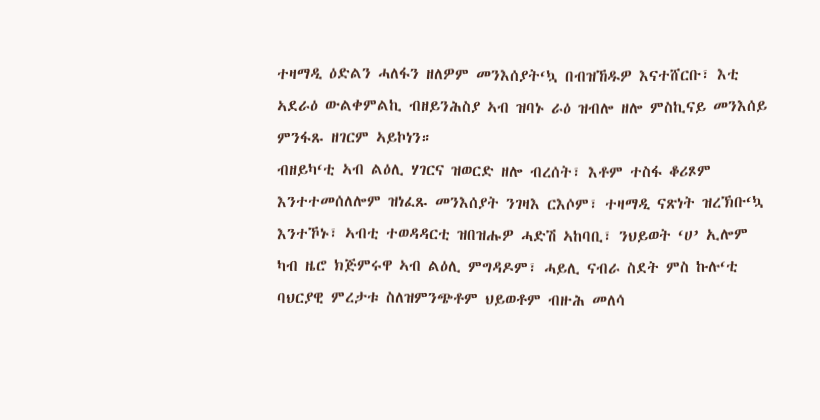ተዛማዲ ዕድልን ሓለፋን ዘለዎም መንእሰያት‘ኳ በብዝኸዱዎ እናተሸርቡ፣ እቲ ኣደራዕ ውልቀምልኪ ብዘይንሕስያ ኣብ ዝባኑ ራዕ ዝብሎ ዘሎ ምስኪናይ መንእሰይ ምንፋጹ ዘገርም ኣይኮነን።
ብዘይካ‘ቲ ኣብ ልዕሊ ሃገርና ዝወርድ ዘሎ ብረሰት፣ እቶም ተስፋ ቆሪጾም እንተተመሰለሎም ዝነፈጹ መንእሰያት ንገዛእ ርእሶም፣ ተዛማዲ ናጽነት ዝረኽቡ‘ኳ እንተኾኑ፣ ኣብቲ ተወዳዳርቲ ዝበዝሑዎ ሓድሽ ኣከባቢ፣ ንህይወት ‘ሀ’ ኢሎም ካብ ዜሮ ክጅምሩዋ ኣብ ልዕሊ ምግዳዶም፣ ሓይሊ ናብራ ስደት ምስ ኩሉ‘ቲ ባህርያዊ ምረታቱ ስለዝምንጭቶም ህይወቶም ብዙሕ መለሳ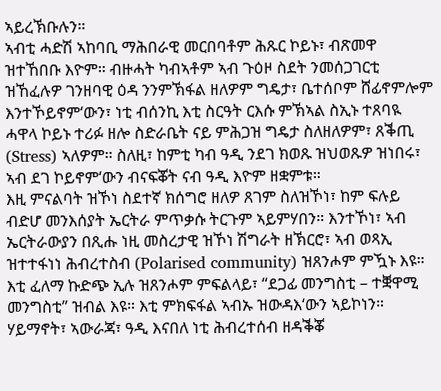ኣይረኽቡሉን።
ኣብቲ ሓድሽ ኣከባቢ ማሕበራዊ መርበባቶም ሕጹር ኮይኑ፣ ብጽመዋ ዝተኸበቡ እዮም። ብዙሓት ካብኣቶም ኣብ ጉዕዞ ስደት ንመሰጋገርቲ ዝኸፈሉዎ ገንዘባዊ ዕዳ ንንምኽፋል ዘለዎም ግዴታ፣ ቤተሰቦም ሸፊኖምሎም እንተኾይኖም‘ውን፣ ነቲ ብሰንኪ እቲ ስርዓት ርእሱ ምኽኣል ስኢኑ ተጸባዪ ሓዋላ ኮይኑ ተሪፉ ዘሎ ስድራቤት ናይ ምሕጋዝ ግዴታ ስለዘለዎም፣ ጸቕጢ (Stress) ኣለዎም። ስለዚ፣ ከምቲ ካብ ዓዲ ንደገ ክወጹ ዝህወጹዎ ዝነበሩ፣ ኣብ ደገ ኮይኖም‘ውን ብናፍቖት ናብ ዓዲ እዮም ዘቋምቱ።
እዚ ምናልባት ዝኾነ ስደተኛ ክሰግሮ ዘለዎ ጸገም ስለዝኾነ፣ ከም ፍሉይ ብድሆ መንእሰያት ኤርትራ ምጥቃሱ ትርጉም ኣይምሃበን። እንተኾነ፣ ኣብ ኤርትራውያን በጺሑ ነዚ መስረታዊ ዝኾነ ሽግራት ዘኽርሮ፣ ኣብ ወጻኢ ዝተተፋነነ ሕብረተስብ (Polarised community) ዝጸንሖም ምዃኑ እዩ።
እቲ ፈለማ ኩድጭ ኢሉ ዝጸንሖም ምፍልላይ፣ “ደጋፊ መንግስቲ – ተቛዋሚ መንግስቲ” ዝብል እዩ። እቲ ምክፍፋል ኣብኡ ዝውዳእ‘ውን ኣይኮነን። ሃይማኖት፣ ኣውራጃ፣ ዓዲ እናበለ ነቲ ሕብረተሰብ ዘዳቕቖ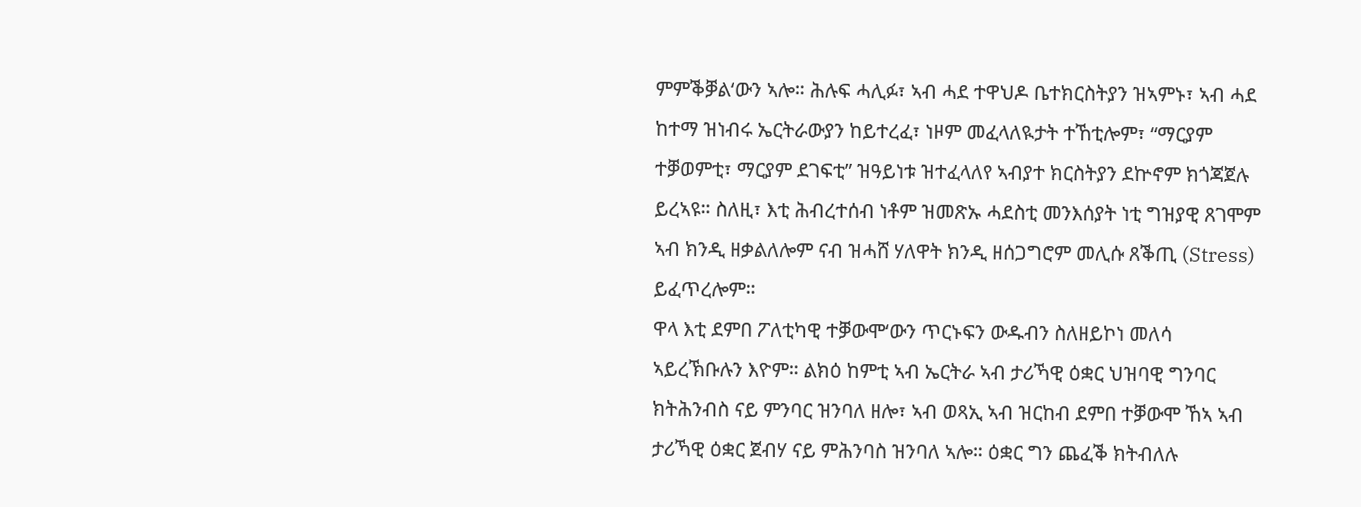ምምቕቓል‘ውን ኣሎ። ሕሉፍ ሓሊፉ፣ ኣብ ሓደ ተዋህዶ ቤተክርስትያን ዝኣምኑ፣ ኣብ ሓደ ከተማ ዝነብሩ ኤርትራውያን ከይተረፈ፣ ነዞም መፈላለዪታት ተኸቲሎም፣ “ማርያም ተቓወምቲ፣ ማርያም ደገፍቲ” ዝዓይነቱ ዝተፈላለየ ኣብያተ ክርስትያን ደኵኖም ክጎጃጀሉ ይረኣዩ። ስለዚ፣ እቲ ሕብረተሰብ ነቶም ዝመጽኡ ሓደስቲ መንእሰያት ነቲ ግዝያዊ ጸገሞም ኣብ ክንዲ ዘቃልለሎም ናብ ዝሓሸ ሃለዋት ክንዲ ዘሰጋግሮም መሊሱ ጸቕጢ (Stress) ይፈጥረሎም።
ዋላ እቲ ደምበ ፖለቲካዊ ተቓውሞ‘ውን ጥርኑፍን ውዱብን ስለዘይኮነ መለሳ ኣይረኽቡሉን እዮም። ልክዕ ከምቲ ኣብ ኤርትራ ኣብ ታሪኻዊ ዕቋር ህዝባዊ ግንባር ክትሕንብስ ናይ ምንባር ዝንባለ ዘሎ፣ ኣብ ወጻኢ ኣብ ዝርከብ ደምበ ተቓውሞ ኸኣ ኣብ ታሪኻዊ ዕቋር ጀብሃ ናይ ምሕንባስ ዝንባለ ኣሎ። ዕቋር ግን ጨፈቕ ክትብለሉ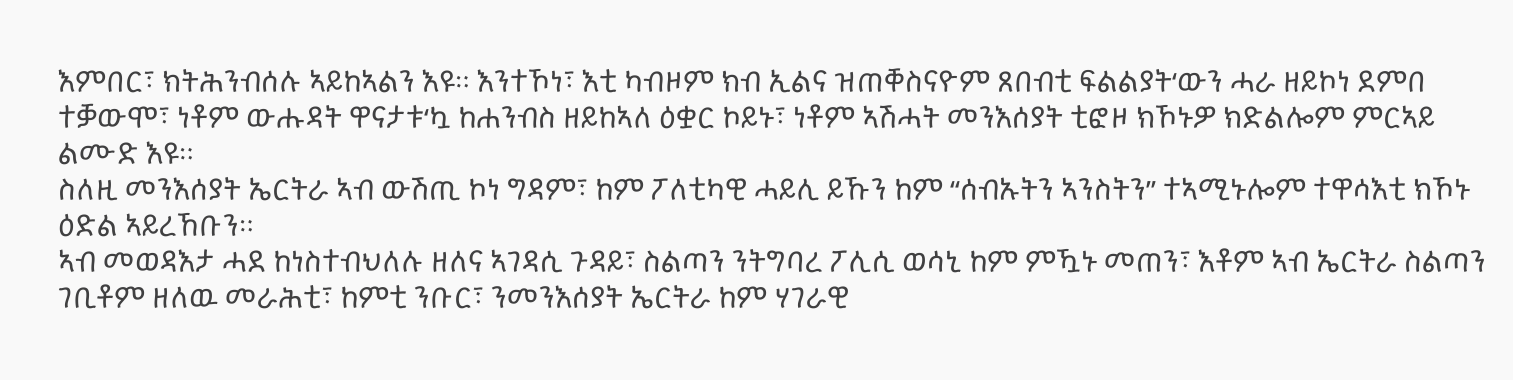እምበር፣ ክትሕንብሰሉ ኣይከኣልን እዩ። እንተኾነ፣ እቲ ካብዞም ክብ ኢልና ዝጠቐስናዮም ጸበብቲ ፍልልያት‘ውን ሓራ ዘይኮነ ደምበ ተቓውሞ፣ ነቶም ውሑዳት ዋናታቱ‘ኳ ከሐንብስ ዘይከኣለ ዕቋር ኮይኑ፣ ነቶም ኣሽሓት መንእሰያት ቲፎዞ ክኾኑዎ ክድልሎም ምርኣይ ልሙድ እዩ።
ስለዚ መንእሰያት ኤርትራ ኣብ ውሽጢ ኮነ ግዳም፣ ከም ፖለቲካዊ ሓይሊ ይኹን ከም “ሰብኡትን ኣንስትን” ተኣሚኑሎም ተዋሳእቲ ክኾኑ ዕድል ኣይረኸቡን።
ኣብ መወዳእታ ሓደ ከነስተብህለሉ ዘለና ኣገዳሲ ጉዳይ፣ ስልጣን ንትግባረ ፖሊሲ ወሳኒ ከም ምዃኑ መጠን፣ እቶም ኣብ ኤርትራ ስልጣን ገቢቶም ዘለዉ መራሕቲ፣ ከምቲ ንቡር፣ ንመንእሰያት ኤርትራ ከም ሃገራዊ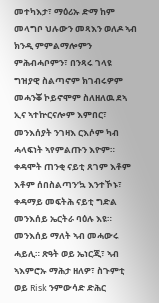መተካእታ፣ ማዕሪኡ ድማ ከም መላግቦ ህሉውን መጻእን ወለዶ ኣብ ክንዲ ምምልማሎምን ምሕብሓቦምን፣ በንጻሩ ገላዩ ግዝያዊ ስልጣኖም ክገብሩዎም መሓንቖ ኮይኖሞም ስለዘለዉ ደኣ ኢና ኣተኵርናሎም እምበር፣ መንእሰያት ንገዛእ ርእሶም ካብ ሓላፍነት ኣየምልጡን እዮም። ቀዳሞት ጠንቂ ናይቲ ጸገም እቶም እቶም ሰበስልጣን’ኳ እንተኾኑ፣ ቀዳማይ መፍትሕ ናይቲ ግድል መንእሰይ ኤርትራ ባዕሉ እዩ። መንእሰይ ማለት ኣብ መሓውሩ ሓይሊ። ጽዓት ወይ ኤነርጂ፣ ኣብ ኣእምሮኡ ማሕታ ዘለዎ፣ ስጉምቲ ወይ Risk ንምውሳድ ድሕር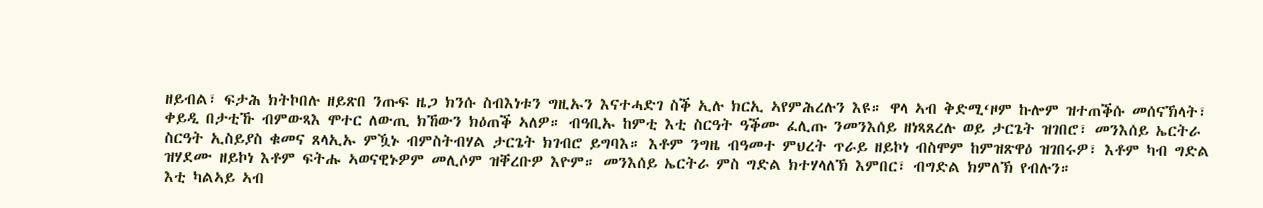ዘይብል፣ ፍታሕ ክትኮበሉ ዘይጽበ ንጡፍ ዜጋ ክንሱ ስብእነቱን ግዚኡን እናተሓድገ ስቕ ኢሉ ክርኢ ኣየምሕረሉን እዩ። ዋላ ኣብ ቅድሚ‘ዞም ኩሎም ዝተጠቕሱ መሰናኽላት፣ ቀይዲ በታቲኹ ብምውጻእ ሞተር ለውጢ ክኸውን ክዕጠቕ ኣለዎ። ብዓቢኡ ከምቲ እቲ ስርዓት ዓቕሙ ፈሊጡ ንመንእሰይ ዘነጻጸረሉ ወይ ታርጌት ዝገበሮ፣ መንእሰይ ኤርትራ ስርዓት ኢስይያስ ቁመና ጸላኢኡ ምዃኑ ብምስትብሃል ታርጌት ክገብሮ ይግባእ። እቶም ንግዜ ብዓመተ ምህረት ጥራይ ዘይኮነ ብስሞም ከምዝጽዋዕ ዝገበሩዎ፣ እቶም ካብ ግድል ዝሃደሙ ዘይኮነ እቶም ፍትሑ ኣወናዊኑዎም መሊሶም ዝቐረቡዎ እዮም። መንእሰይ ኤርትራ ምስ ግድል ክተሃላለኽ እምበር፣ ብግድል ክምለኽ የብሉን።
እቲ ካልኣይ ኣብ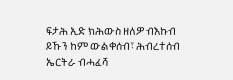ፍታሕ ኢድ ክሕውስ ዘለዎ ብእኩብ ይኹን ከም ውልቀሰብ፣ ሕብረተሰብ ኤርትራ ብሓፈሻ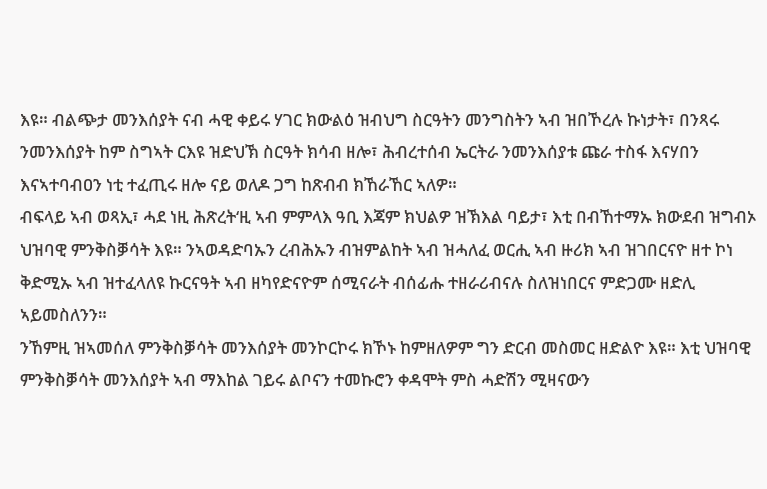እዩ። ብልጭታ መንእሰያት ናብ ሓዊ ቀይሩ ሃገር ክውልዕ ዝብህግ ስርዓትን መንግስትን ኣብ ዝበኾረሉ ኩነታት፣ በንጻሩ ንመንእሰያት ከም ስግኣት ርእዩ ዝድህኽ ስርዓት ክሳብ ዘሎ፣ ሕብረተሰብ ኤርትራ ንመንእሰያቱ ጩራ ተስፋ እናሃበን እናኣተባብዐን ነቲ ተፈጢሩ ዘሎ ናይ ወለዶ ጋግ ከጽብብ ክኸራኸር ኣለዎ።
ብፍላይ ኣብ ወጻኢ፣ ሓደ ነዚ ሕጽረት‘ዚ ኣብ ምምላእ ዓቢ እጃም ክህልዎ ዝኽእል ባይታ፣ እቲ በብኸተማኡ ክውደብ ዝግብኦ ህዝባዊ ምንቅስቓሳት እዩ። ንኣወዳድባኡን ረብሕኡን ብዝምልከት ኣብ ዝሓለፈ ወርሒ ኣብ ዙሪክ ኣብ ዝገበርናዮ ዘተ ኮነ ቅድሚኡ ኣብ ዝተፈላለዩ ኩርናዓት ኣብ ዘካየድናዮም ሰሚናራት ብሰፊሑ ተዘራሪብናሉ ስለዝነበርና ምድጋሙ ዘድሊ ኣይመስለንን።
ንኸምዚ ዝኣመሰለ ምንቅስቓሳት መንእሰያት መንኮርኮሩ ክኾኑ ከምዘለዎም ግን ድርብ መስመር ዘድልዮ እዩ። እቲ ህዝባዊ ምንቅስቓሳት መንእሰያት ኣብ ማእከል ገይሩ ልቦናን ተመኩሮን ቀዳሞት ምስ ሓድሽን ሚዛናውን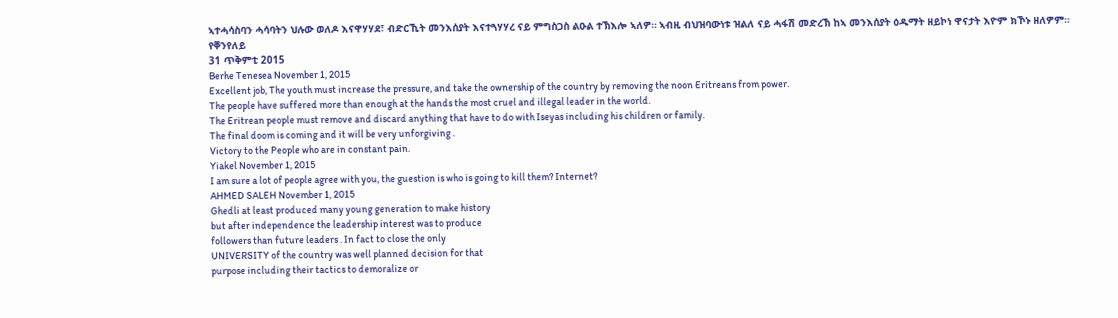ኣተሓሳስባን ሓሳባትን ህሉው ወለዶ እናዋሃሃደ፣ ብድርኺት መንእሰያት እናተጓሃሃረ ናይ ምግስጋስ ልዑል ተኽእሎ ኣለዎ። ኣብዚ ብህዝባውነቱ ዝልለ ናይ ሓፋሽ መድረኽ ከኣ መንእሰያት ዕዱማት ዘይኮነ ዋናታት እዮም ክኾኑ ዘለዎም።
የቐንየለይ
31 ጥቅምቲ 2015
Berhe Tenesea November 1, 2015
Excellent job, The youth must increase the pressure, and take the ownership of the country by removing the noon Eritreans from power.
The people have suffered more than enough at the hands the most cruel and illegal leader in the world.
The Eritrean people must remove and discard anything that have to do with Iseyas including his children or family.
The final doom is coming and it will be very unforgiving .
Victory to the People who are in constant pain.
Yiakel November 1, 2015
I am sure a lot of people agree with you, the guestion is who is going to kill them? Internet?
AHMED SALEH November 1, 2015
Ghedli at least produced many young generation to make history
but after independence the leadership interest was to produce
followers than future leaders . In fact to close the only
UNIVERSITY of the country was well planned decision for that
purpose including their tactics to demoralize or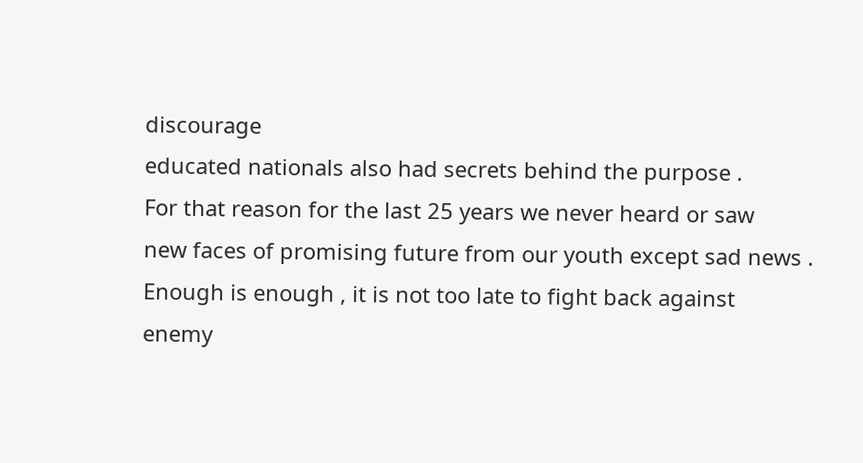discourage
educated nationals also had secrets behind the purpose .
For that reason for the last 25 years we never heard or saw
new faces of promising future from our youth except sad news .
Enough is enough , it is not too late to fight back against
enemy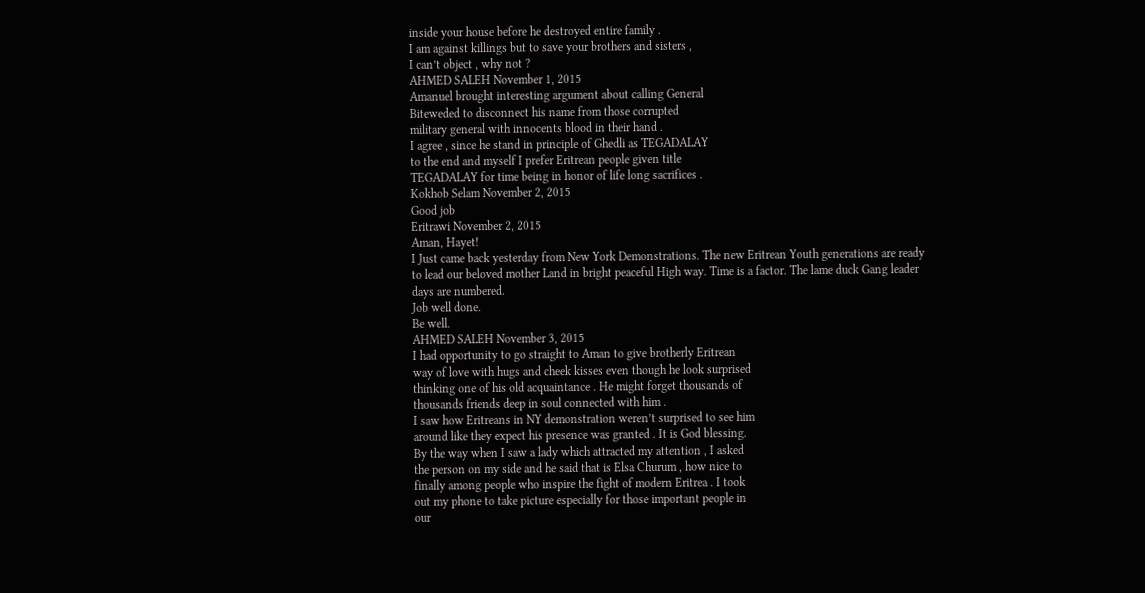inside your house before he destroyed entire family .
I am against killings but to save your brothers and sisters ,
I can’t object , why not ?
AHMED SALEH November 1, 2015
Amanuel brought interesting argument about calling General
Biteweded to disconnect his name from those corrupted
military general with innocents blood in their hand .
I agree , since he stand in principle of Ghedli as TEGADALAY
to the end and myself I prefer Eritrean people given title
TEGADALAY for time being in honor of life long sacrifices .
Kokhob Selam November 2, 2015
Good job
Eritrawi November 2, 2015
Aman, Hayet!
I Just came back yesterday from New York Demonstrations. The new Eritrean Youth generations are ready to lead our beloved mother Land in bright peaceful High way. Time is a factor. The lame duck Gang leader days are numbered.
Job well done.
Be well.
AHMED SALEH November 3, 2015
I had opportunity to go straight to Aman to give brotherly Eritrean
way of love with hugs and cheek kisses even though he look surprised
thinking one of his old acquaintance . He might forget thousands of
thousands friends deep in soul connected with him .
I saw how Eritreans in NY demonstration weren’t surprised to see him
around like they expect his presence was granted . It is God blessing.
By the way when I saw a lady which attracted my attention , I asked
the person on my side and he said that is Elsa Churum , how nice to
finally among people who inspire the fight of modern Eritrea . I took
out my phone to take picture especially for those important people in
our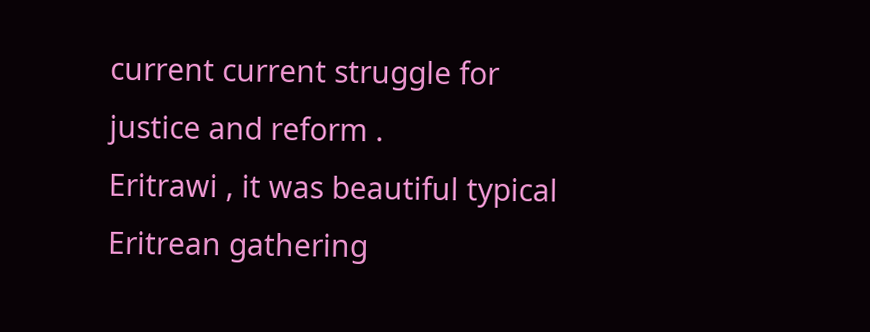current current struggle for justice and reform .
Eritrawi , it was beautiful typical Eritrean gathering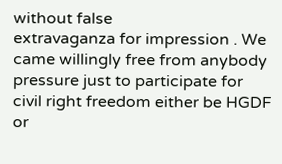without false
extravaganza for impression . We came willingly free from anybody
pressure just to participate for civil right freedom either be HGDF
or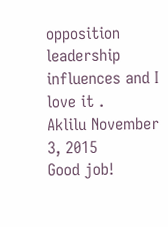opposition leadership influences and I love it .
Aklilu November 3, 2015
Good job!